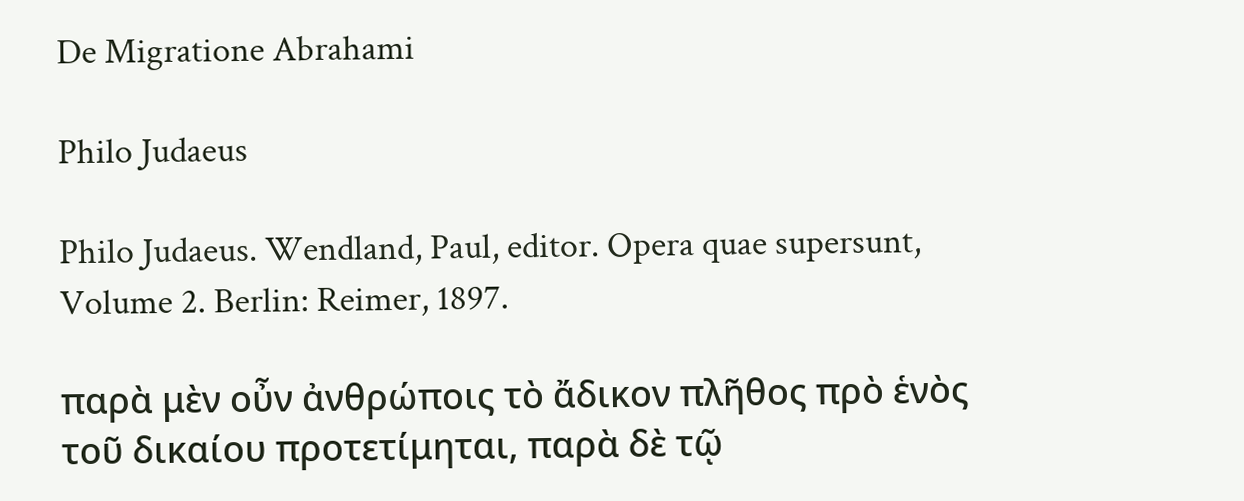De Migratione Abrahami

Philo Judaeus

Philo Judaeus. Wendland, Paul, editor. Opera quae supersunt, Volume 2. Berlin: Reimer, 1897.

παρὰ μὲν οὖν ἀνθρώποις τὸ ἄδικον πλῆθος πρὸ ἑνὸς τοῦ δικαίου προτετίμηται, παρὰ δὲ τῷ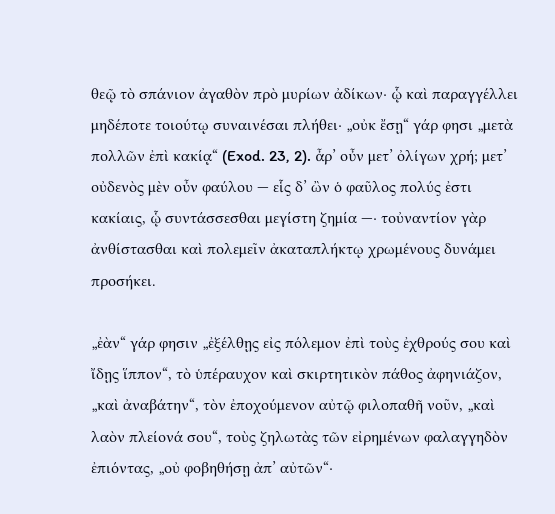θεῷ τὸ σπάνιον ἀγαθὸν πρὸ μυρίων ἀδίκων· ᾧ καὶ παραγγέλλει μηδέποτε τοιούτῳ συναινέσαι πλήθει· „οὐκ ἔσῃ“ γάρ φησι „μετὰ πολλῶν ἐπὶ κακίᾳ“ (Exod. 23, 2). ἆρ’ οὖν μετ’ ὀλίγων χρή; μετ’ οὐδενὸς μὲν οὖν φαύλου — εἷς δ’ ὢν ὁ φαῦλος πολύς ἐστι κακίαις, ᾧ συντάσσεσθαι μεγίστη ζημία —· τοὐναντίον γὰρ ἀνθίστασθαι καὶ πολεμεῖν ἀκαταπλήκτῳ χρωμένους δυνάμει προσήκει.

„ἐὰν“ γάρ φησιν „ἐξέλθῃς εἰς πόλεμον ἐπὶ τοὺς ἐχθρούς σου καὶ ἴδῃς ἵππον“, τὸ ὑπέραυχον καὶ σκιρτητικὸν πάθος ἀφηνιάζον, „καὶ ἀναβάτην“, τὸν ἐποχούμενον αὐτῷ φιλοπαθῆ νοῦν, „καὶ λαὸν πλείονά σου“, τοὺς ζηλωτὰς τῶν εἰρημένων φαλαγγηδὸν ἐπιόντας, „οὐ φοβηθήσῃ ἀπ’ αὐτῶν“·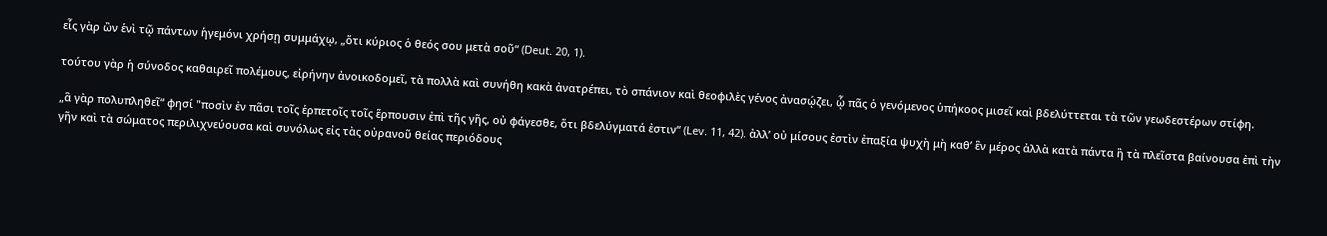εἷς γὰρ ὢν ἑνὶ τῷ πάντων ἡγεμόνι χρήσῃ συμμάχῳ, „ὅτι κύριος ὁ θεός σου μετὰ σοῦ“ (Deut. 20, 1).

τούτου γὰρ ἡ σύνοδος καθαιρεῖ πολέμους, εἰρήνην ἀνοικοδομεῖ, τὰ πολλὰ καὶ συνήθη κακὰ ἀνατρέπει, τὸ σπάνιον καὶ θεοφιλὲς γένος ἀνασῴζει, ᾧ πᾶς ὁ γενόμενος ὑπήκοος μισεῖ καὶ βδελύττεται τὰ τῶν γεωδεστέρων στίφη.

„ἃ γὰρ πολυπληθεῖ“ φησί "ποσὶν ἐν πᾶσι τοῖς ἑρπετοῖς τοῖς ἕρπουσιν ἐπὶ τῆς γῆς, οὐ φάγεσθε, ὅτι βδελύγματά ἐστιν“ (Lev. 11, 42). ἀλλ’ οὐ μίσους ἐστὶν ἐπαξία ψυχὴ μὴ καθ’ ἓν μέρος ἀλλὰ κατὰ πάντα ἢ τὰ πλεῖστα βαίνουσα ἐπὶ τὴν γῆν καὶ τὰ σώματος περιλιχνεύουσα καὶ συνόλως εἰς τὰς οὐρανοῦ θείας περιόδους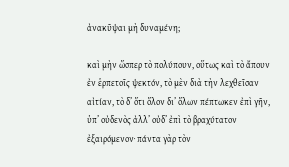ἀνακῦψαι μὴ δυναμένη;

καὶ μὴν ὥσπερ τὸ πολύπουν, οὕτως καὶ τὸ ἄπουν ἐν ἑρπετοῖς ψεκτόν, τὸ μὲν διὰ τὴν λεχθεῖσαν αἰτίαν, τὸ δ’ ὅτι ὅλον δι’ ὅλων πέπτωκεν ἐπὶ γῆν, ὑπ’ οὐδενὸς ἀλλ’ οὐδ’ ἐπὶ τὸ βραχύτατον ἐξαιρόμενον· πάντα γὰρ τὸν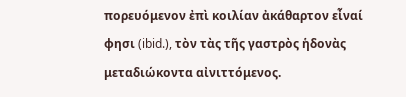πορευόμενον ἐπὶ κοιλίαν ἀκάθαρτον εἶναί φησι (ibid.), τὸν τὰς τῆς γαστρὸς ἡδονὰς μεταδιώκοντα αἰνιττόμενος.